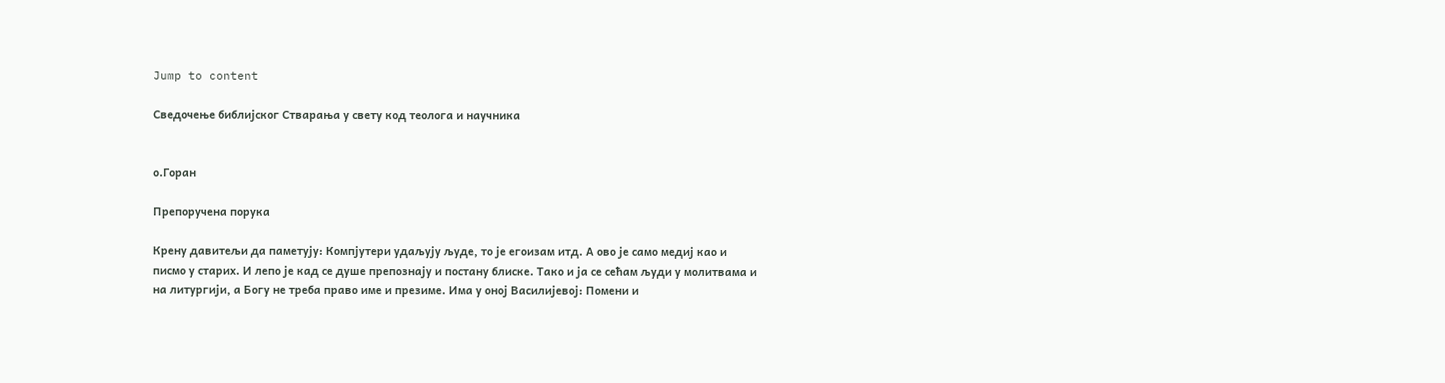Jump to content

Сведочење библијског Стварања у свету код теолога и научника


о.Горан

Препоручена порука

Крену давитељи да паметују: Компјутери удаљују људе, то је егоизам итд. А ово је само медиј као и писмо у старих. И лепо је кад се душе препознају и постану блиске. Тако и ја се сећам људи у молитвама и на литургији, а Богу не треба право име и презиме. Има у оној Василијевој: Помени и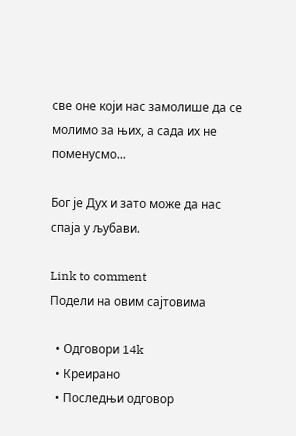све оне који нас замолише да се молимо за њих, а сада их не поменусмо...

Бог је Дух и зато може да нас спаја у љубави.

Link to comment
Подели на овим сајтовима

  • Одговори 14k
  • Креирано
  • Последњи одговор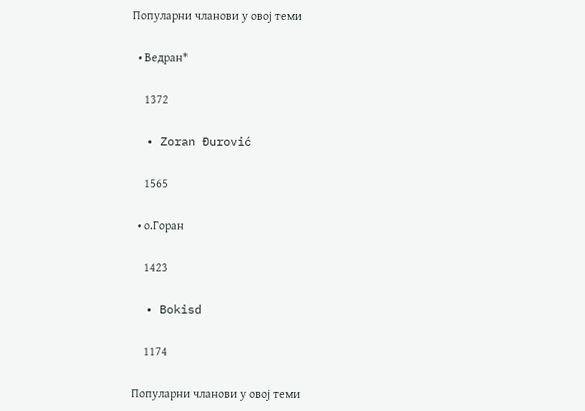Популарни чланови у овој теми

  • Ведран*

    1372

  • Zoran Đurović

    1565

  • о.Горан

    1423

  • Bokisd

    1174

Популарни чланови у овој теми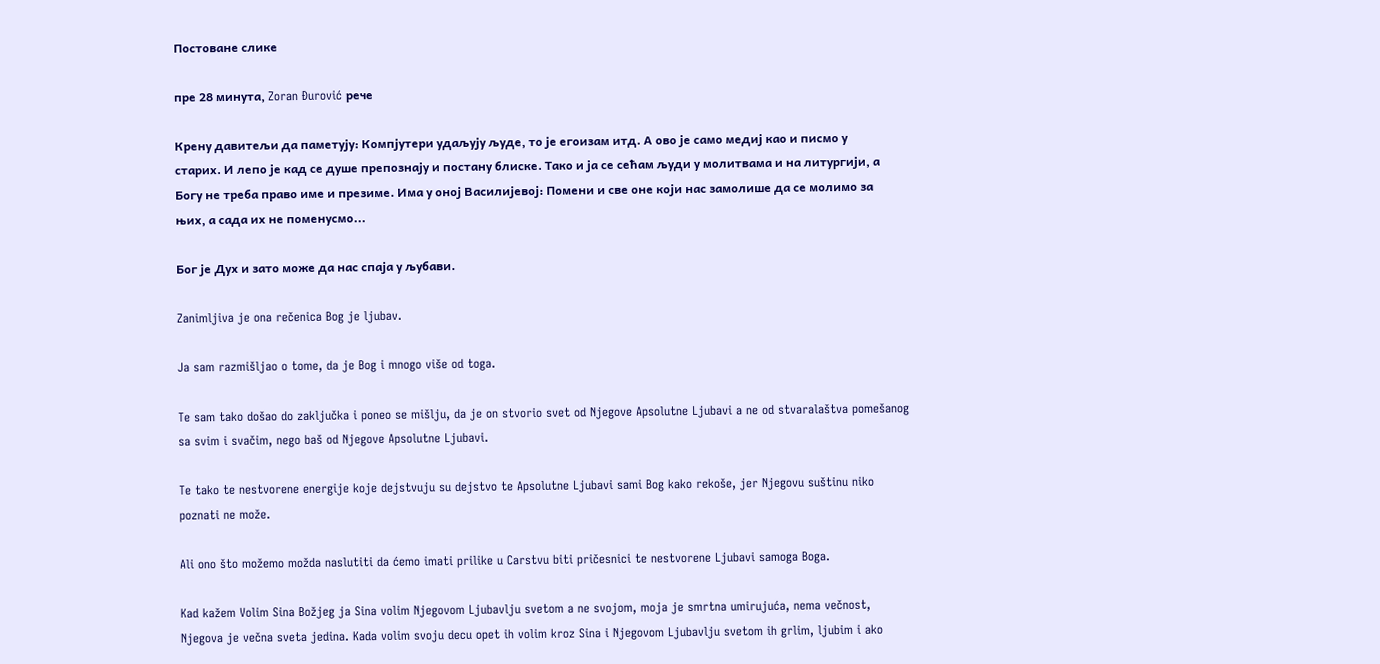Постоване слике

пре 28 минута, Zoran Đurović рече

Крену давитељи да паметују: Компјутери удаљују људе, то је егоизам итд. А ово је само медиј као и писмо у старих. И лепо је кад се душе препознају и постану блиске. Тако и ја се сећам људи у молитвама и на литургији, а Богу не треба право име и презиме. Има у оној Василијевој: Помени и све оне који нас замолише да се молимо за њих, а сада их не поменусмо...

Бог је Дух и зато може да нас спаја у љубави.

Zanimljiva je ona rečenica Bog je ljubav.

Ja sam razmišljao o tome, da je Bog i mnogo više od toga.

Te sam tako došao do zaključka i poneo se mišlju, da je on stvorio svet od Njegove Apsolutne Ljubavi a ne od stvaralaštva pomešanog sa svim i svačim, nego baš od Njegove Apsolutne Ljubavi.

Te tako te nestvorene energije koje dejstvuju su dejstvo te Apsolutne Ljubavi sami Bog kako rekoše, jer Njegovu suštinu niko poznati ne može.

Ali ono što možemo možda naslutiti da ćemo imati prilike u Carstvu biti pričesnici te nestvorene Ljubavi samoga Boga.

Kad kažem Volim Sina Božjeg ja Sina volim Njegovom Ljubavlju svetom a ne svojom, moja je smrtna umirujuća, nema večnost, Njegova je večna sveta jedina. Kada volim svoju decu opet ih volim kroz Sina i Njegovom Ljubavlju svetom ih grlim, ljubim i ako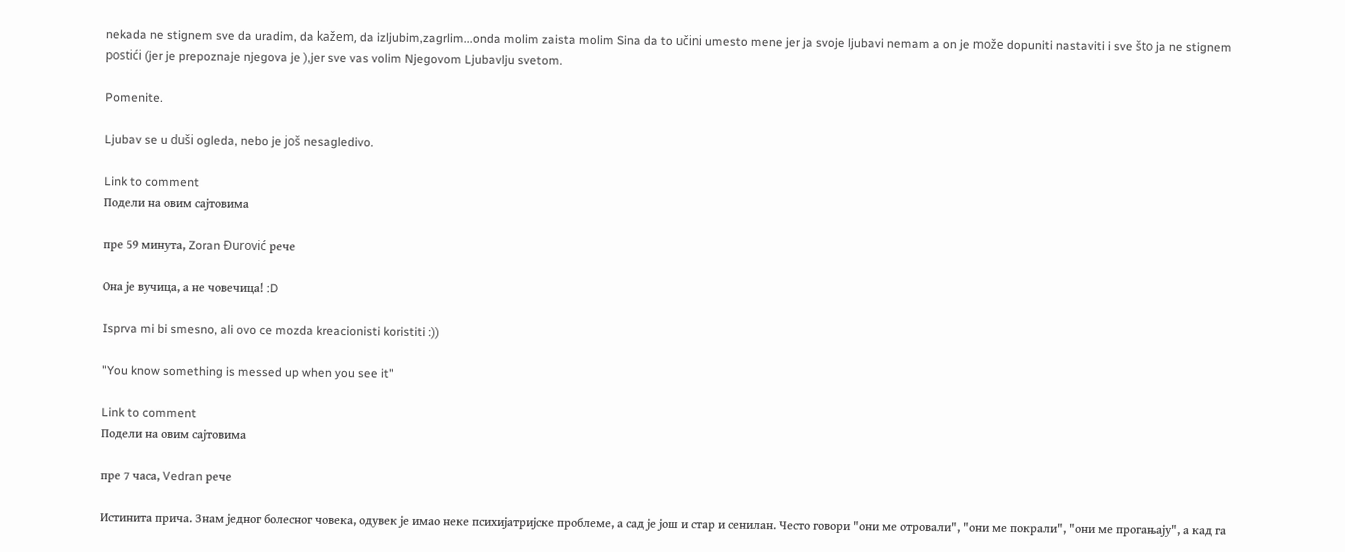nekada ne stignem sve da uradim, da kažem, da izljubim,zagrlim...onda molim zaista molim Sina da to učini umesto mene jer ja svoje ljubavi nemam a on je može dopuniti nastaviti i sve što ja ne stignem postići (jer je prepoznaje njegova je ),jer sve vas volim Njegovom Ljubavlju svetom.

Pomenite.

Ljubav se u duši ogleda, nebo je još nesagledivo.

Link to comment
Подели на овим сајтовима

пре 59 минута, Zoran Đurović рече

Она је вучица, а не човечица! :D

Isprva mi bi smesno, ali ovo ce mozda kreacionisti koristiti :))

"You know something is messed up when you see it"

Link to comment
Подели на овим сајтовима

пре 7 часа, Vedran рече

Истинита прича. Знам једног болесног човека, одувек је имао неке психијатријске проблеме, а сад је још и стар и сенилан. Често говори "они ме отровали", "они ме покрали", "они ме прогањају", а кад га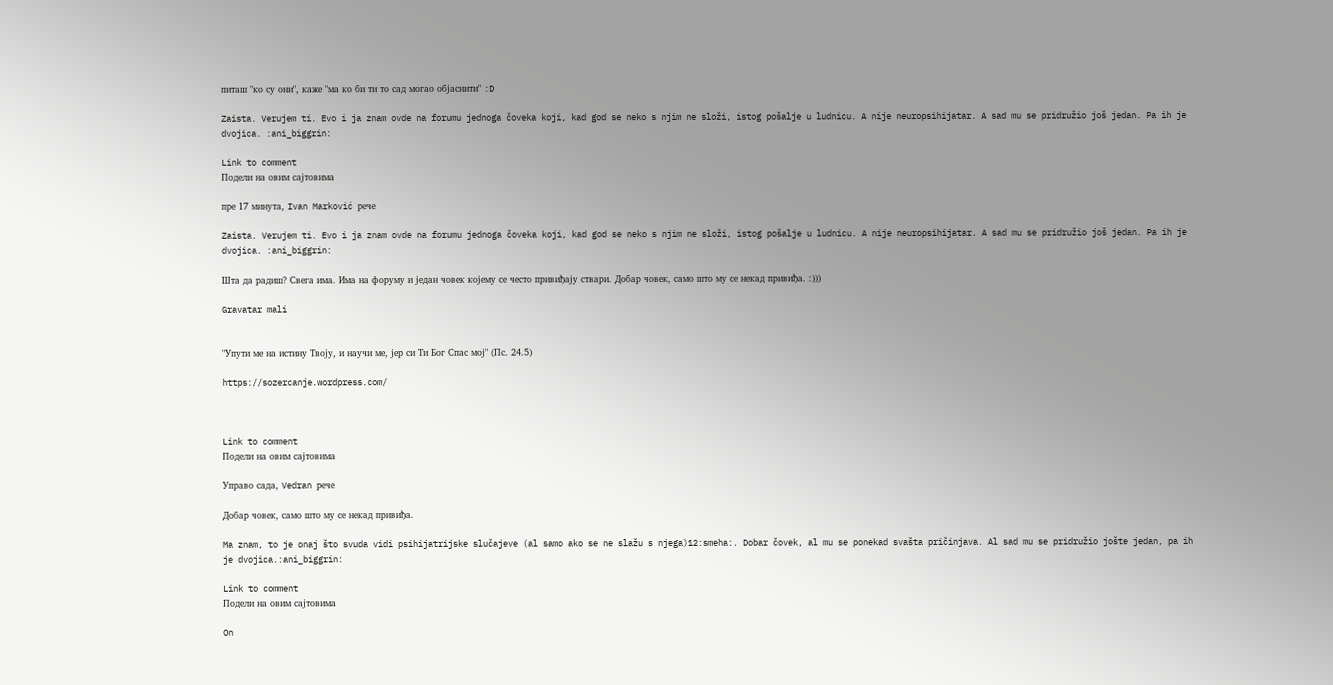питаш "ко су они", каже "ма ко би ти то сад могао објаснити" :D

Zaista. Verujem ti. Evo i ja znam ovde na forumu jednoga čoveka koji, kad god se neko s njim ne složi, istog pošalje u ludnicu. A nije neuropsihijatar. A sad mu se pridružio još jedan. Pa ih je dvojica. :ani_biggrin:

Link to comment
Подели на овим сајтовима

пре 17 минута, Ivan Marković рече

Zaista. Verujem ti. Evo i ja znam ovde na forumu jednoga čoveka koji, kad god se neko s njim ne složi, istog pošalje u ludnicu. A nije neuropsihijatar. A sad mu se pridružio još jedan. Pa ih je dvojica. :ani_biggrin:

Шта да радиш? Свега има. Има на форуму и један човек којему се често привиђају ствари. Добар човек, само што му се некад привиђа. :)))

Gravatar mali


"Упути ме на истину Твоју, и научи ме, јер си Ти Бог Спас мој" (Пс. 24.5)

https://sozercanje.wordpress.com/



Link to comment
Подели на овим сајтовима

Управо сада, Vedran рече

Добар човек, само што му се некад привиђа.

Ma znam, to je onaj što svuda vidi psihijatrijske slučajeve (al samo ako se ne slažu s njega)12:smeha:. Dobar čovek, al mu se ponekad svašta pričinjava. Al sad mu se pridružio jošte jedan, pa ih je dvojica.:ani_biggrin:

Link to comment
Подели на овим сајтовима

On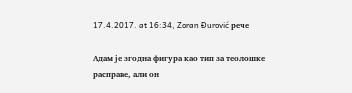17.4.2017. at 16:34, Zoran Đurović рече

Адам је згодна фигура као тип за теолошке расправе, али он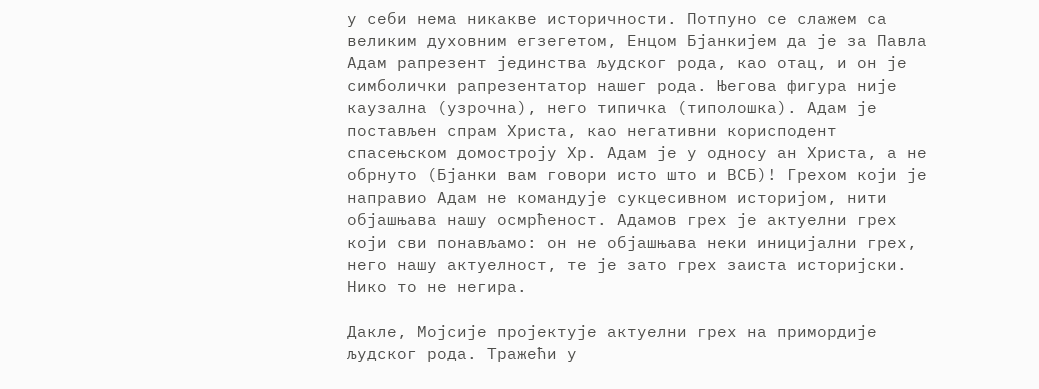у себи нема никакве историчности. Потпуно се слажем са великим духовним егзегетом, Енцом Бјанкијем да је за Павла Адам рапрезент јединства људског рода, као отац, и он је симболички рапрезентатор нашег рода. Његова фигура није каузална (узрочна), него типичка (типолошка). Адам је постављен спрам Христа, као негативни корисподент спасењском домостроју Хр. Адам је у односу ан Христа, а не обрнуто (Бјанки вам говори исто што и ВСБ)! Грехом који је направио Адам не командује сукцесивном историјом, нити објашњава нашу осмрћеност. Адамов грех је актуелни грех који сви понављамо: он не објашњава неки иницијални грех, него нашу актуелност, те је зато грех заиста историјски. Нико то не негира.

Дакле, Мојсије пројектује актуелни грех на примордије људског рода. Тражећи у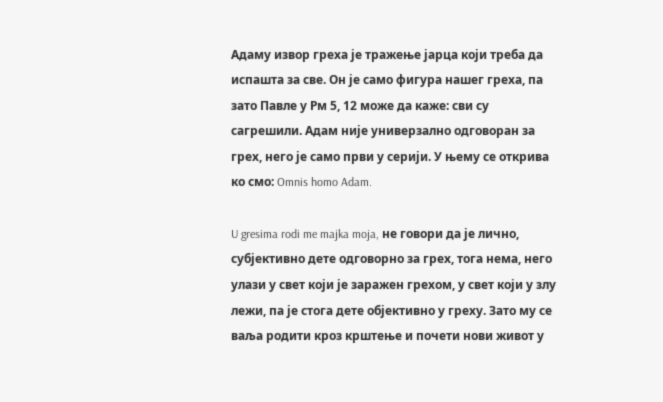Адаму извор греха је тражење јарца који треба да испашта за све. Он је само фигура нашег греха, па зато Павле у Рм 5, 12 може да каже: сви су сагрешили. Адам није универзално одговоран за грех, него је само први у серији. У њему се открива ко смо: Omnis homo Adam.

U gresima rodi me majka moja, не говори да је лично, субјективно дете одговорно за грех, тога нема, него улази у свет који је заражен грехом, у свет који у злу лежи, па је стога дете објективно у греху. Зато му се ваља родити кроз крштење и почети нови живот у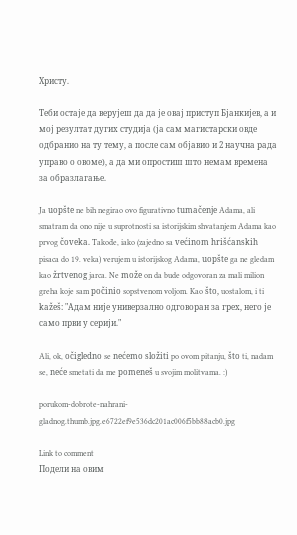Христу.

Теби остаје да верујеш да да је овај приступ Бјанкијев, а и мој резултат дугих студија (ја сам магистарски овде одбранио на ту тему, а после сам објавио и 2 научна рада управо о овоме), а да ми опростиш што немам времена за образлагање.

Ja uopšte ne bih negirao ovo figurativno tumačenje Adama, ali smatram da ono nije u suprotnosti sa istorijskim shvatanjem Adama kao prvog čoveka. Takođe, iako (zajedno sa većinom hrišćanskih pisaca do 19. veka) verujem u istorijskog Adama, uopšte ga ne gledam kao žrtvenog jarca. Ne može on da bude odgovoran za mali milion greha koje sam počinio sopstvenom voljom. Kao što, uostalom, i ti kažeš: "Адам није универзално одговоран за грех, него је само први у серији."

Ali, ok, očigledno se nećemo složiti po ovom pitanju, što ti, nadam se, neće smetati da me pomeneš u svojim molitvama. :)

porukom-dobrote-nahrani-gladnog.thumb.jpg.e6722ef9e536dc201ac006f5bb88acb0.jpg

Link to comment
Подели на овим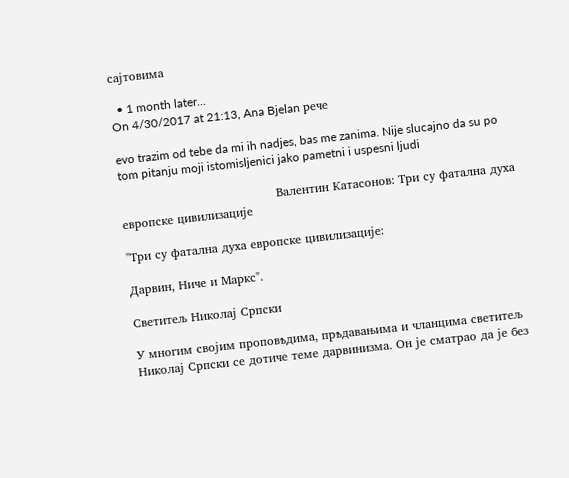сајтовима

  • 1 month later...
On 4/30/2017 at 21:13, Ana Bjelan рече

evo trazim od tebe da mi ih nadjes, bas me zanima. Nije slucajno da su po tom pitanju moji istomisljenici jako pametni i uspesni ljudi

                                       Валентин Катасонов: Три су фатална духа европске цивилизације

"Три су фатална духа европске цивилизације:

Дарвин, Ниче и Маркс".

Светитељ Николај Српски

У многим својим проповѣдима, прѣдавањима и чланцима светитељ Николај Српски се дотиче теме дарвинизма. Он је сматрао да је без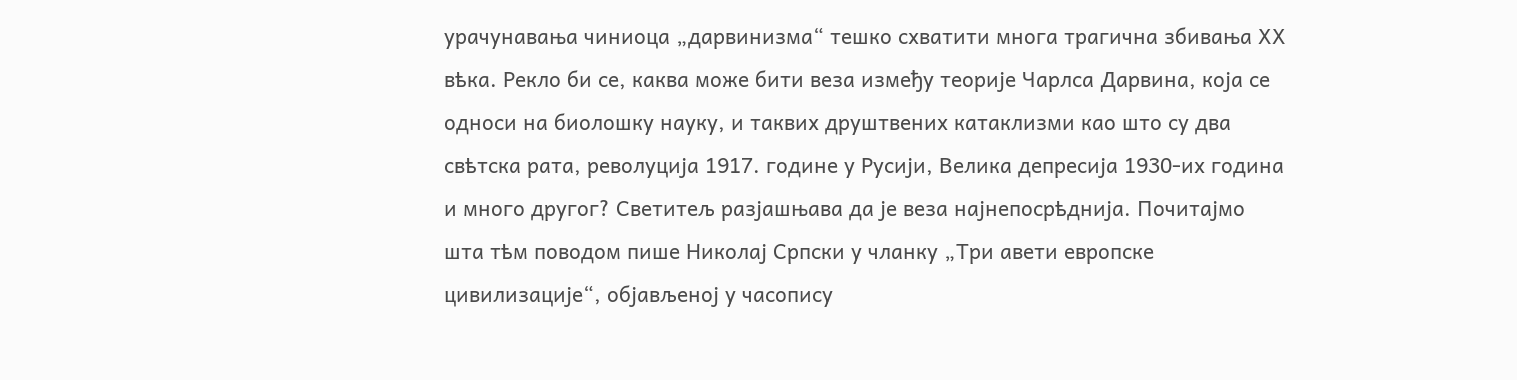урачунавања чиниоца „дарвинизма“ тешко схватити многа трагична збивања ХХ вѣка. Рекло би се, каква може бити веза између теорије Чарлса Дарвина, која се односи на биолошку науку, и таквих друштвених катаклизми као што су два свѣтска рата, револуција 1917. године у Русији, Велика депресија 1930-их година и много другог? Светитељ разјашњава да је веза најнепосрѣднија. Почитајмо шта тѣм поводом пише Николај Српски у чланку „Три авети европске цивилизације“, објављеној у часопису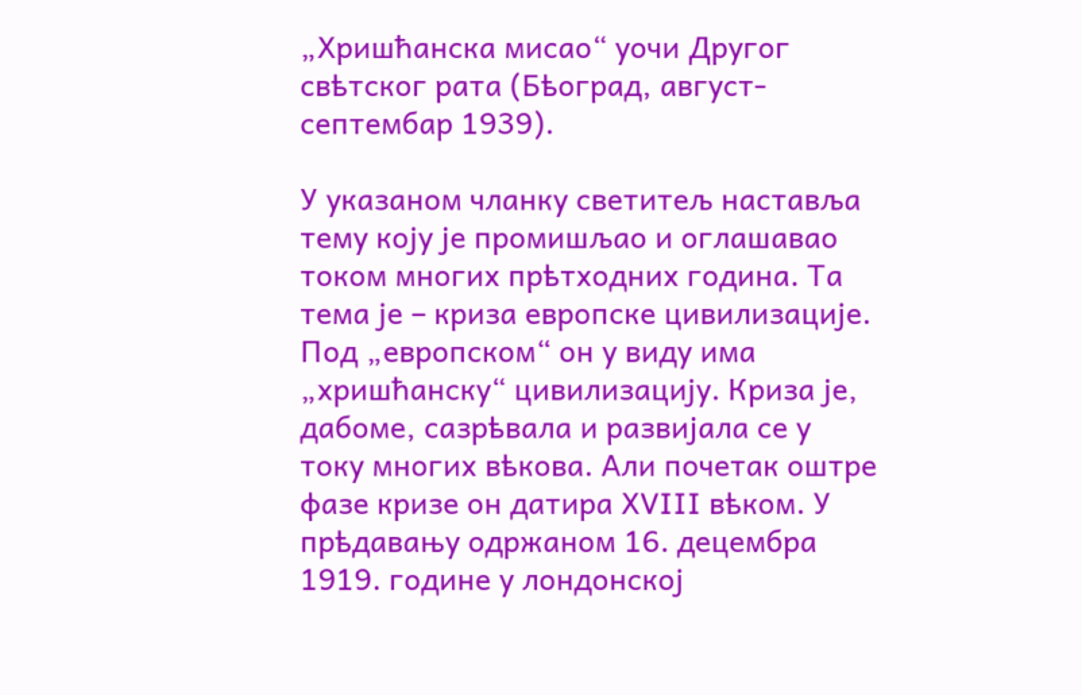„Хришћанска мисао“ уочи Другог свѣтског рата (Бѣоград, август-септембар 1939).

У указаном чланку светитељ наставља тему коју је промишљао и оглашавао током многих прѣтходних година. Та тема је – криза европске цивилизације. Под „европском“ он у виду има „хришћанску“ цивилизацију. Криза је, дабоме, сазрѣвала и развијала се у току многих вѣкова. Али почетак оштре фазе кризе он датира ХVIII вѣком. У прѣдавању одржаном 16. децембра 1919. године у лондонској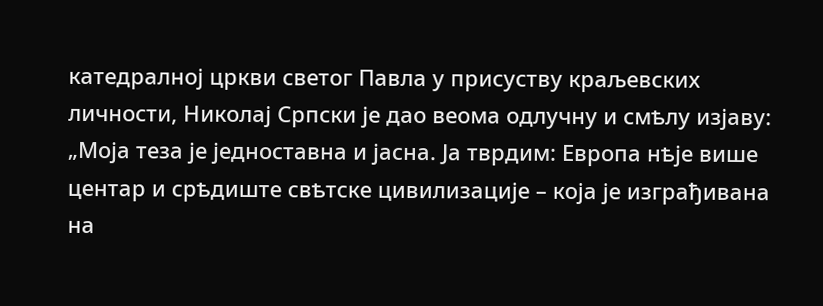катедралној цркви светог Павла у присуству краљевских личности, Николај Српски је дао веома одлучну и смѣлу изјаву: „Моја теза је једноставна и јасна. Ја тврдим: Европа нѣје више центар и срѣдиште свѣтске цивилизације – која је изграђивана на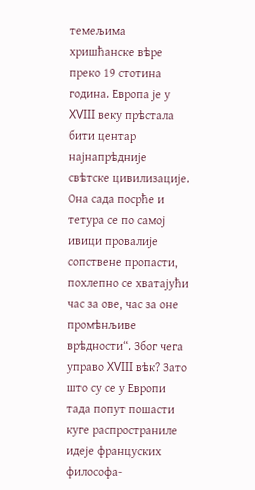темељима хришћанске вѣре преко 19 стотина година. Европа је у XVIII веку прѣстала бити центар најнапрѣдније свѣтске цивилизације. Она сада посрће и тетура се по самој ивици провалије сопствене пропасти, похлепно се хватајући час за ове, час за оне промѣнљиве врѣдности“. Због чега управо XVIII вѣк? Зато што су се у Европи тада попут пошасти куге распространиле идеје француских философа-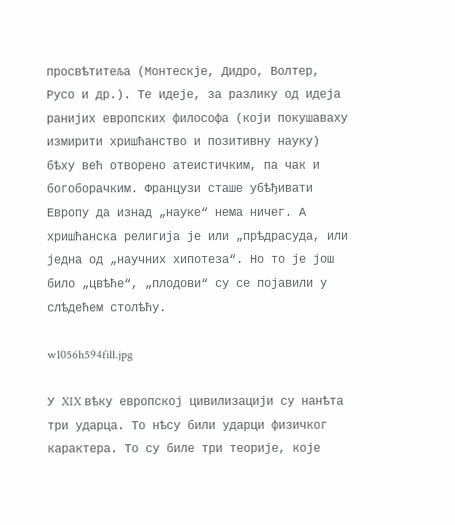просвѣтитеља (Монтескје, Дидро, Волтер, Русо и др.). Те идеје, за разлику од идеја ранијих европских философа (који покушаваху измирити хришћанство и позитивну науку) бѣху већ отворено атеистичким, па чак и богоборачким. Французи сташе убѣђивати Европу да изнад „науке“ нема ничег. А хришћанска религија је или „прѣдрасуда, или једна од „научних хипотеза“. Но то је још било „цвѣће“, „плодови“ су се појавили у слѣдећем столѣћу.

w1056h594fill.jpg

У XIX вѣку европској цивилизацији су нанѣта три ударца. То нѣсу били ударци физичког карактера. То су биле три теорије, које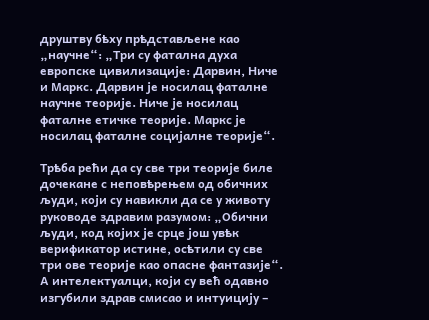друштву бѣху прѣдстављене као „научне“: „Три су фатална духа европске цивилизације: Дарвин, Ниче и Маркс. Дарвин је носилац фаталне научне теорије. Ниче је носилац фаталне етичке теорије. Маркс је носилац фаталне социјалне теорије“.

Трѣба рећи да су све три теорије биле дочекане с неповѣрењем од обичних људи, који су навикли да се у животу руководе здравим разумом: „Обични људи, код којих је срце још увѣк верификатор истине, осѣтили су све три ове теорије као опасне фантазије“. А интелектуалци, који су већ одавно изгубили здрав смисао и интуицију –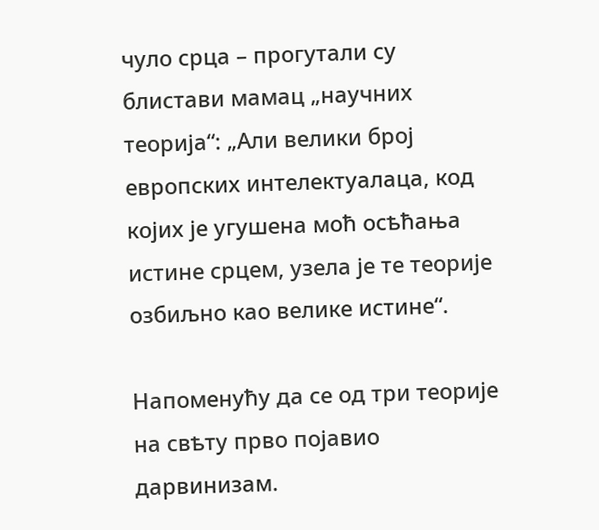чуло срца – прогутали су блистави мамац „научних теорија“: „Али велики број европских интелектуалаца, код којих је угушена моћ осѣћања истине срцем, узела је те теорије озбиљно као велике истине“.

Напоменућу да се од три теорије на свѣту прво појавио дарвинизам.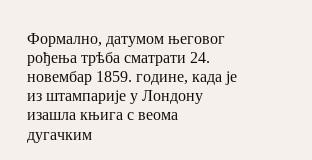Формално, датумом његовог рођења трѣба сматрати 24. новембар 1859. године, када је из штампарије у Лондону изашла књига с веома дугачким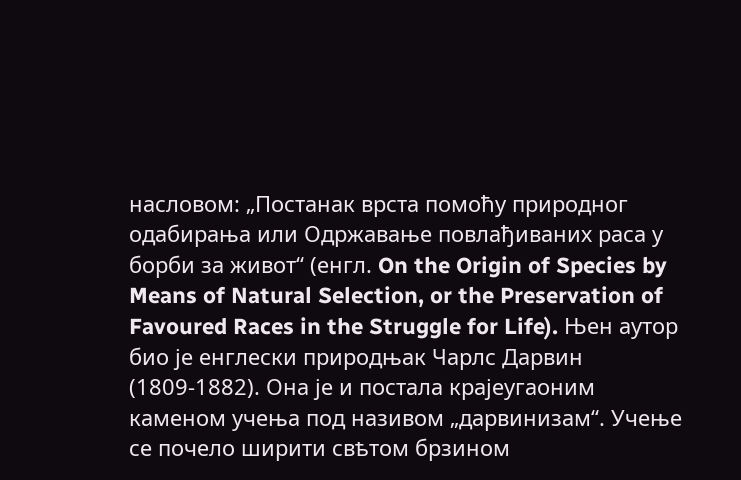насловом: „Постанак врста помоћу природног одабирања или Одржавање повлађиваних раса у борби за живот“ (енгл. On the Origin of Species by Means of Natural Selection, or the Preservation of Favoured Races in the Struggle for Life). Њен аутор био је енглески природњак Чарлс Дарвин (1809-1882). Она је и постала крајеугаоним каменом учења под називом „дарвинизам“. Учење се почело ширити свѣтом брзином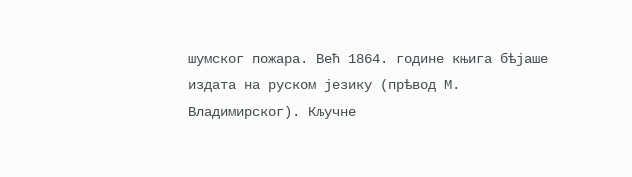шумског пожара. Већ 1864. године књига бѣјаше издата на руском језику (прѣвод М. Владимирског). Кључне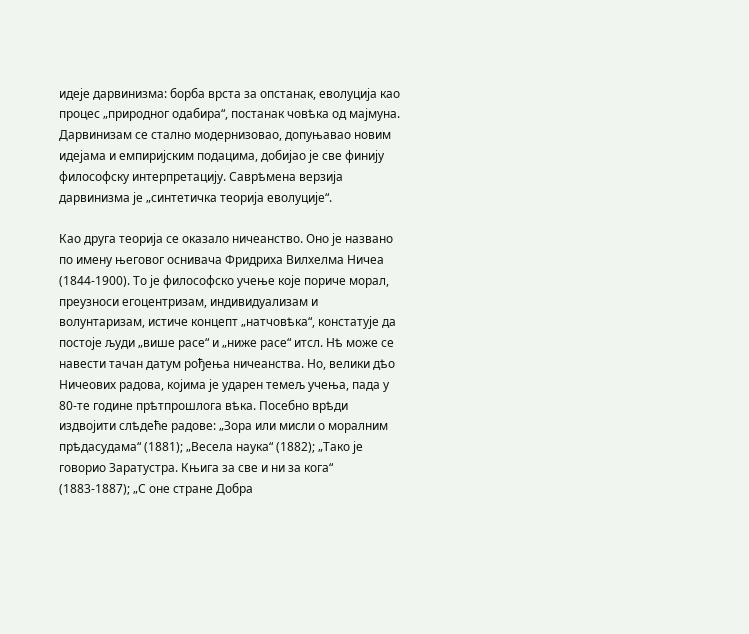идеје дарвинизма: борба врста за опстанак, еволуција као процес „природног одабира“, постанак човѣка од мајмуна. Дарвинизам се стално модернизовао, допуњавао новим идејама и емпиријским подацима, добијао је све финију философску интерпретацију. Саврѣмена верзија дарвинизма је „синтетичка теорија еволуције“.

Као друга теорија се оказало ничеанство. Оно је названо по имену његовог оснивача Фридриха Вилхелма Ничеа (1844-1900). То је философско учење које пориче морал, преузноси егоцентризам, индивидуализам и волунтаризам, истиче концепт „натчовѣка“, констатује да постоје људи „више расе“ и „ниже расе“ итсл. Нѣ може се навести тачан датум рођења ничеанства. Но, велики дѣо Ничеових радова, којима је ударен темељ учења, пада у 80-те године прѣтпрошлога вѣка. Посебно врѣди издвојити слѣдеће радове: „Зора или мисли о моралним прѣдасудама“ (1881); „Весела наука“ (1882); „Тако је говорио Заратустра. Књига за све и ни за кога“ (1883-1887); „С оне стране Добра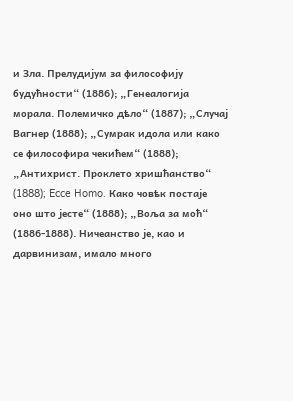и Зла. Прелудијум за философију будућности“ (1886); „Генеалогија морала. Полемичко дѣло“ (1887); „Случај Вагнер (1888); „Сумрак идола или како се философира чекићем“ (1888); „Антихрист. Проклето хришћанство“ (1888); Ecce Homo. Како човѣк постаје оно што јесте“ (1888); „Воља за моћ“ (1886-1888). Ничеанство је, као и дарвинизам, имало много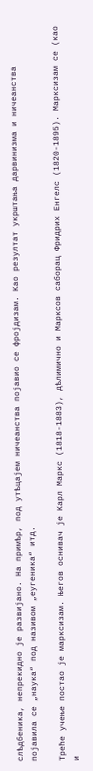слѣдбеника, непрекидно је развијано. На примѣр, под утѣцајем ничеанства појавио се фројдизам. Као резултат укрштања дарвинизма и ничеанства појавила се „наука“ под називом „еугеника“ итд.

Треће учење постао је марксизам. Његов оснивач је Карл Маркс (1818-1883), дѣлимично и Марксов саборац Фридрих Енгелс (1820-1895). Марксизам се (као и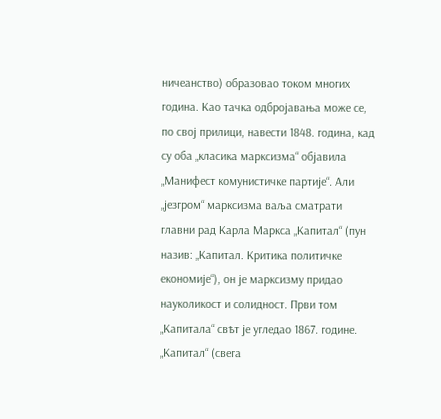ничеанство) образовао током многих година. Као тачка одбројавања може се, по свој прилици, навести 1848. година, кад су оба „класика марксизма“ објавила „Манифест комунистичке партије“. Али „језгром“ марксизма ваља сматрати главни рад Карла Маркса „Капитал“ (пун назив: „Капитал. Критика политичке економије“), он је марксизму придао науколикост и солидност. Први том „Капитала“ свѣт је угледао 1867. године. „Капитал“ (свега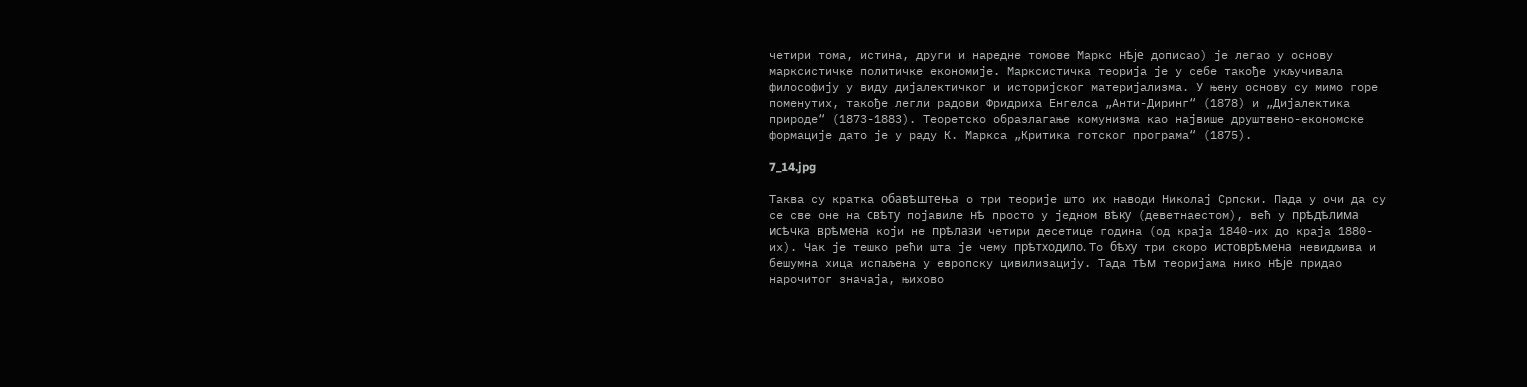четири тома, истина, други и наредне томове Маркс нѣје дописао) је легао у основу марксистичке политичке економије. Марксистичка теорија је у себе такође укључивала философију у виду дијалектичког и историјског материјализма. У њену основу су мимо горе поменутих, такође легли радови Фридриха Енгелса „Анти-Диринг“ (1878) и „Дијалектика природе“ (1873-1883). Теоретско образлагање комунизма као највише друштвено-економске формације дато је у раду К. Маркса „Критика готског програма“ (1875).

7_14.jpg

Таква су кратка обавѣштења о три теорије што их наводи Николај Српски. Пада у очи да су се све оне на свѣту појавиле нѣ просто у једном вѣку (деветнаестом), већ у прѣдѣлима исѣчка врѣмена који не прѣлази четири десетице година (од краја 1840-их до краја 1880-их). Чак је тешко рећи шта је чему прѣтходило. То бѣху три скоро истоврѣмена невидљива и бешумна хица испаљена у европску цивилизацију. Тада тѣм теоријама нико нѣје придао нарочитог значаја, њихово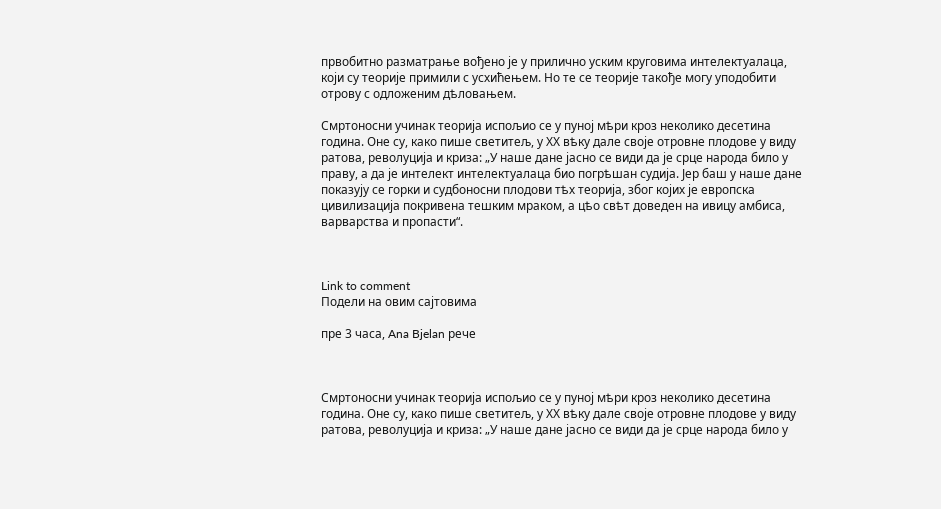првобитно разматрање вођено је у прилично уским круговима интелектуалаца, који су теорије примили с усхићењем. Но те се теорије такође могу уподобити отрову с одложеним дѣловањем.

Смртоносни учинак теорија испољио се у пуној мѣри кроз неколико десетина година. Оне су, како пише светитељ, у ХХ вѣку дале своје отровне плодове у виду ратова, револуција и криза: „У наше дане јасно се види да је срце народа било у праву, а да је интелект интелектуалаца био погрѣшан судија. Јер баш у наше дане показују се горки и судбоносни плодови тѣх теорија, због којих је европска цивилизација покривена тешким мраком, а цѣо свѣт доведен на ивицу амбиса, варварства и пропасти“.



Link to comment
Подели на овим сајтовима

пре 3 часа, Ana Bjelan рече



Смртоносни учинак теорија испољио се у пуној мѣри кроз неколико десетина година. Оне су, како пише светитељ, у ХХ вѣку дале своје отровне плодове у виду ратова, револуција и криза: „У наше дане јасно се види да је срце народа било у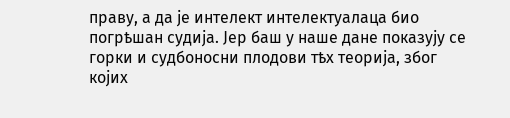праву, а да је интелект интелектуалаца био погрѣшан судија. Јер баш у наше дане показују се горки и судбоносни плодови тѣх теорија, због којих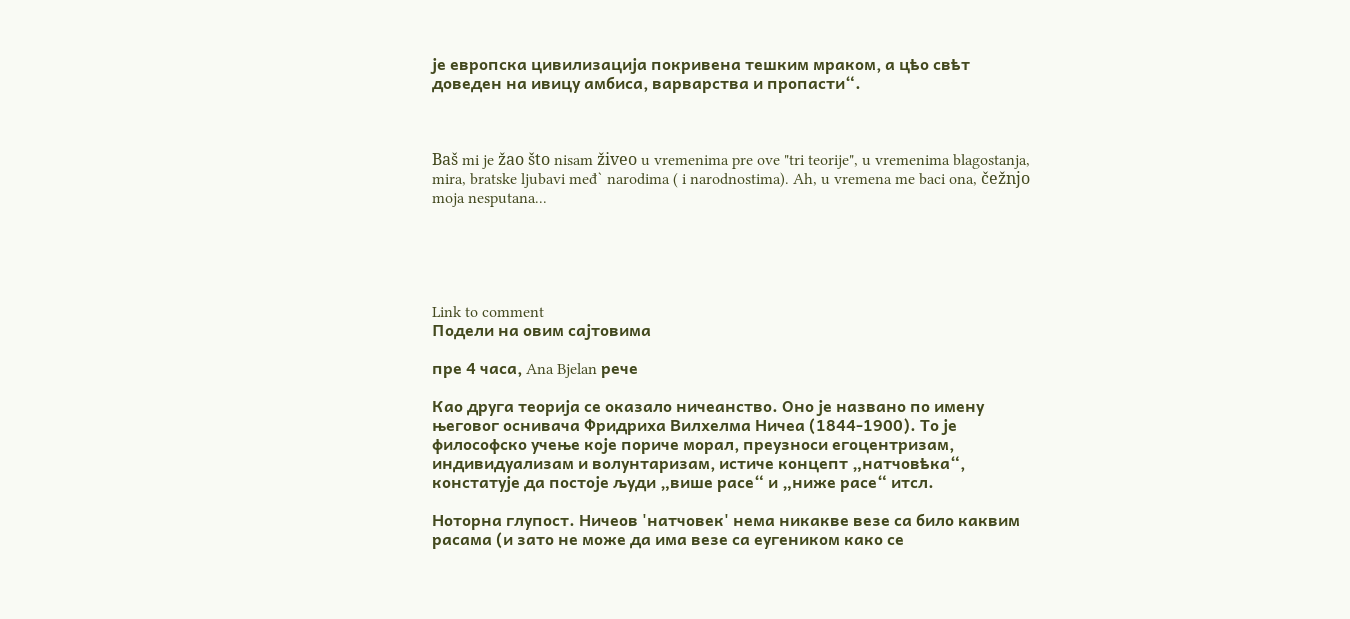је европска цивилизација покривена тешким мраком, а цѣо свѣт доведен на ивицу амбиса, варварства и пропасти“.



Baš mi je žao što nisam živeo u vremenima pre ove "tri teorije", u vremenima blagostanja, mira, bratske ljubavi međ` narodima ( i narodnostima). Ah, u vremena me baci ona, čežnjo moja nesputana...





Link to comment
Подели на овим сајтовима

пре 4 часа, Ana Bjelan рече

Као друга теорија се оказало ничеанство. Оно је названо по имену његовог оснивача Фридриха Вилхелма Ничеа (1844-1900). То је философско учење које пориче морал, преузноси егоцентризам, индивидуализам и волунтаризам, истиче концепт „натчовѣка“, констатује да постоје људи „више расе“ и „ниже расе“ итсл.

Ноторна глупост. Ничеов 'натчовек' нема никакве везе са било каквим расама (и зато не може да има везе са еугеником како се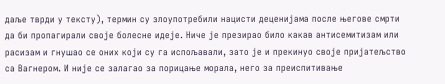даље тврди у тексту), термин су злоупотребили нацисти деценијама после његове смрти да би пропагирали своје болесне идеје. Ниче је презирао било какав антисемитизам или расизам и гнушао се оних који су га испољавали, зато је и прекинуо своје пријатељство са Вагнером. И није се залагао за порицање морала, него за преиспитивање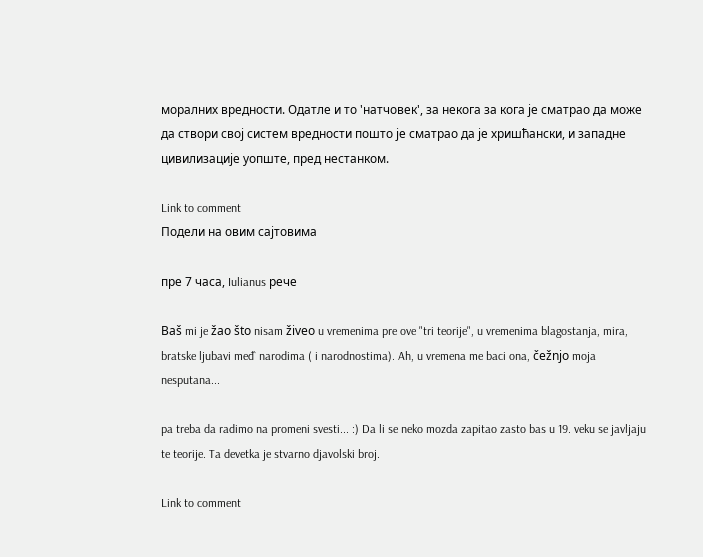моралних вредности. Одатле и то 'натчовек', за некога за кога је сматрао да може да створи свој систем вредности пошто је сматрао да је хришћански, и западне цивилизације уопште, пред нестанком.

Link to comment
Подели на овим сајтовима

пре 7 часа, Iulianus рече

Baš mi je žao što nisam živeo u vremenima pre ove "tri teorije", u vremenima blagostanja, mira, bratske ljubavi međ` narodima ( i narodnostima). Ah, u vremena me baci ona, čežnjo moja nesputana...

pa treba da radimo na promeni svesti... :) Da li se neko mozda zapitao zasto bas u 19. veku se javljaju te teorije. Ta devetka je stvarno djavolski broj.

Link to comment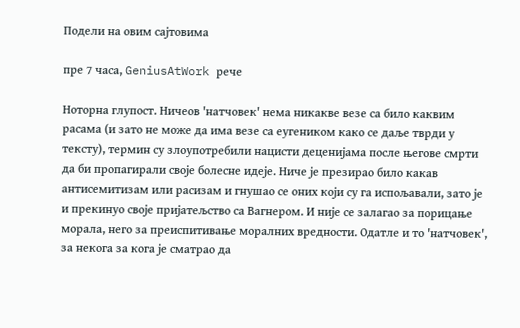Подели на овим сајтовима

пре 7 часа, GeniusAtWork рече

Ноторна глупост. Ничеов 'натчовек' нема никакве везе са било каквим расама (и зато не може да има везе са еугеником како се даље тврди у тексту), термин су злоупотребили нацисти деценијама после његове смрти да би пропагирали своје болесне идеје. Ниче је презирао било какав антисемитизам или расизам и гнушао се оних који су га испољавали, зато је и прекинуо своје пријатељство са Вагнером. И није се залагао за порицање морала, него за преиспитивање моралних вредности. Одатле и то 'натчовек', за некога за кога је сматрао да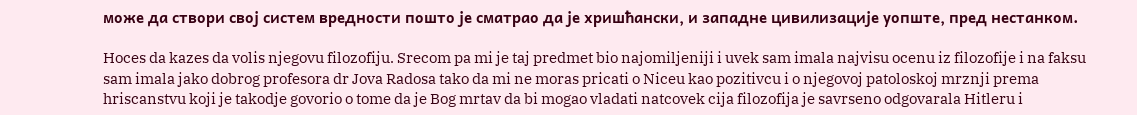може да створи свој систем вредности пошто је сматрао да је хришћански, и западне цивилизације уопште, пред нестанком.

Hoces da kazes da volis njegovu filozofiju. Srecom pa mi je taj predmet bio najomiljeniji i uvek sam imala najvisu ocenu iz filozofije i na faksu sam imala jako dobrog profesora dr Jova Radosa tako da mi ne moras pricati o Niceu kao pozitivcu i o njegovoj patoloskoj mrznji prema hriscanstvu koji je takodje govorio o tome da je Bog mrtav da bi mogao vladati natcovek cija filozofija je savrseno odgovarala Hitleru i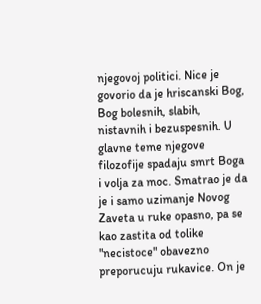njegovoj politici. Nice je govorio da je hriscanski Bog, Bog bolesnih, slabih, nistavnih i bezuspesnih. U glavne teme njegove filozofije spadaju smrt Boga i volja za moc. Smatrao je da je i samo uzimanje Novog Zaveta u ruke opasno, pa se kao zastita od tolike "necistoce" obavezno preporucuju rukavice. On je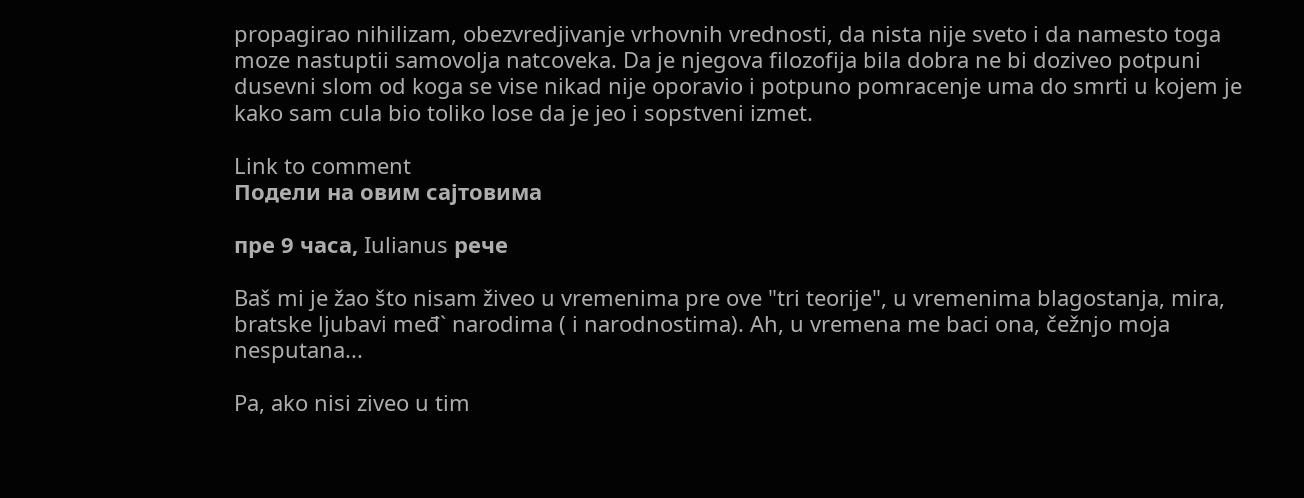propagirao nihilizam, obezvredjivanje vrhovnih vrednosti, da nista nije sveto i da namesto toga moze nastuptii samovolja natcoveka. Da je njegova filozofija bila dobra ne bi doziveo potpuni dusevni slom od koga se vise nikad nije oporavio i potpuno pomracenje uma do smrti u kojem je kako sam cula bio toliko lose da je jeo i sopstveni izmet.

Link to comment
Подели на овим сајтовима

пре 9 часа, Iulianus рече

Baš mi je žao što nisam živeo u vremenima pre ove "tri teorije", u vremenima blagostanja, mira, bratske ljubavi međ` narodima ( i narodnostima). Ah, u vremena me baci ona, čežnjo moja nesputana...

Pa, ako nisi ziveo u tim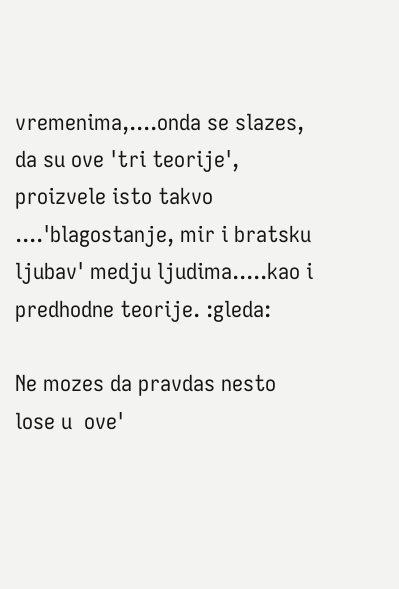vremenima,....onda se slazes, da su ove 'tri teorije', proizvele isto takvo ....'blagostanje, mir i bratsku ljubav' medju ljudima.....kao i predhodne teorije. :gleda:

Ne mozes da pravdas nesto lose u  ove'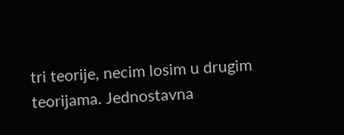tri teorije, necim losim u drugim teorijama. Jednostavna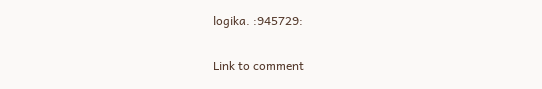logika. :945729:


Link to comment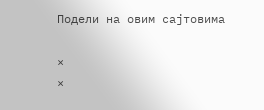Подели на овим сајтовима

×
×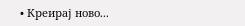• Креирај ново...